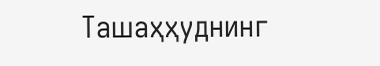Ташаҳҳуднинг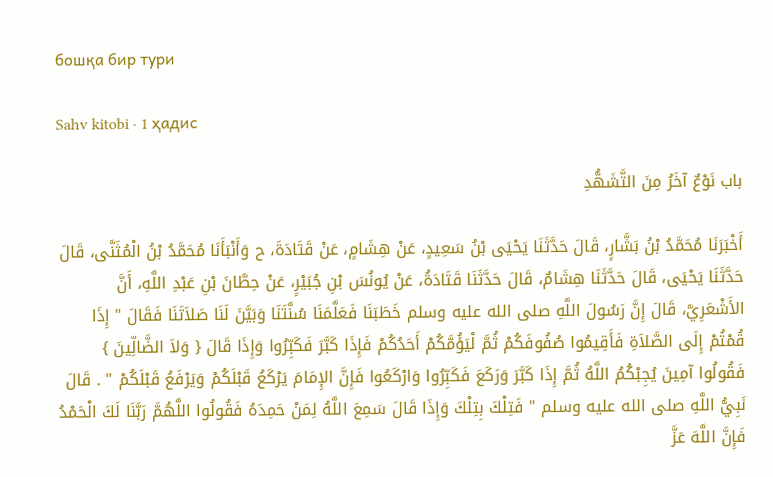бошқа бир тури

Sahv kitobi · 1 ҳадис

باب نَوْعٌ آخَرُ مِنَ التَّشَهُّدِ

أَخْبَرَنَا مُحَمَّدُ بْنُ بَشَّارٍ، قَالَ حَدَّثَنَا يَحْيَى بْنُ سَعِيدٍ، عَنْ هِشَامٍ، عَنْ قَتَادَةَ، ح وَأَنْبَأَنَا مُحَمَّدُ بْنُ الْمُثَنَّى، قَالَ حَدَّثَنَا يَحْيَى، قَالَ حَدَّثَنَا هِشَامٌ، قَالَ حَدَّثَنَا قَتَادَةُ، عَنْ يُونُسَ بْنِ جُبَيْرٍ، عَنْ حِطَّانَ بْنِ عَبْدِ اللَّهِ، أَنَّ الأَشْعَرِيَّ، قَالَ إِنَّ رَسُولَ اللَّهِ صلى الله عليه وسلم خَطَبَنَا فَعَلَّمَنَا سُنَّتَنَا وَبَيَّنَ لَنَا صَلاَتَنَا فَقَالَ " إِذَا قُمْتُمْ إِلَى الصَّلاَةِ فَأَقِيمُوا صُفُوفَكُمْ ثُمَّ لْيَؤُمَّكُمْ أَحَدُكُمْ فَإِذَا كَبَّرَ فَكَبِّرُوا وَإِذَا قَالَ { وَلاَ الضَّالِّينَ } فَقُولُوا آمِينَ يُجِبْكُمُ اللَّهُ ثُمَّ إِذَا كَبَّرَ وَرَكَعَ فَكَبِّرُوا وَارْكَعُوا فَإِنَّ الإِمَامَ يَرْكَعُ قَبْلَكُمْ وَيَرْفَعُ قَبْلَكُمْ " . قَالَ نَبِيُّ اللَّهِ صلى الله عليه وسلم " فَتِلْكَ بِتِلْكَ وَإِذَا قَالَ سَمِعَ اللَّهُ لِمَنْ حَمِدَهُ فَقُولُوا اللَّهُمَّ رَبَّنَا لَكَ الْحَمْدُ فَإِنَّ اللَّهَ عَزَّ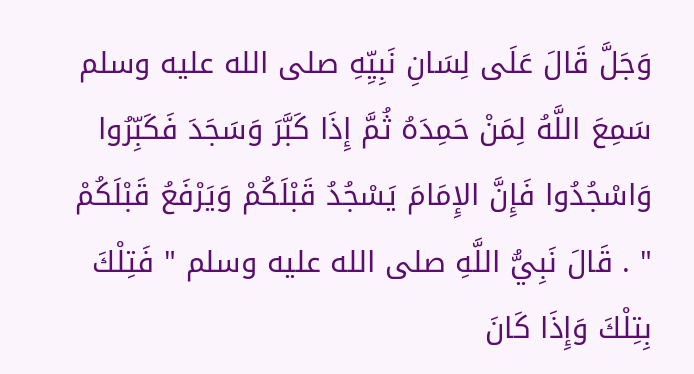وَجَلَّ قَالَ عَلَى لِسَانِ نَبِيِّهِ صلى الله عليه وسلم سَمِعَ اللَّهُ لِمَنْ حَمِدَهُ ثُمَّ إِذَا كَبَّرَ وَسَجَدَ فَكَبِّرُوا وَاسْجُدُوا فَإِنَّ الإِمَامَ يَسْجُدُ قَبْلَكُمْ وَيَرْفَعُ قَبْلَكُمْ " . قَالَ نَبِيُّ اللَّهِ صلى الله عليه وسلم " فَتِلْكَ بِتِلْكَ وَإِذَا كَانَ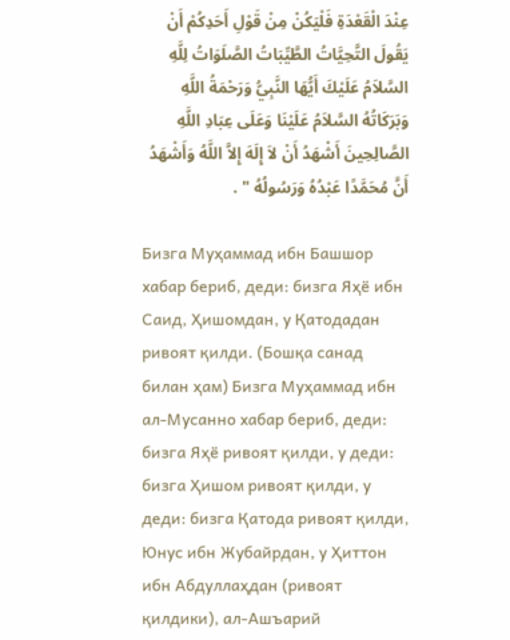عِنْدَ الْقَعْدَةِ فَلْيَكُنْ مِنْ قَوْلِ أَحَدِكُمْ أَنْ يَقُولَ التَّحِيَّاتُ الطَّيِّبَاتُ الصَّلَوَاتُ لِلَّهِ السَّلاَمُ عَلَيْكَ أَيُّهَا النَّبِيُّ وَرَحْمَةُ اللَّهِ وَبَرَكَاتُهُ السَّلاَمُ عَلَيْنَا وَعَلَى عِبَادِ اللَّهِ الصَّالِحِينَ أَشْهَدُ أَنْ لاَ إِلَهَ إِلاَّ اللَّهُ وَأَشْهَدُ أَنَّ مُحَمَّدًا عَبْدُهُ وَرَسُولُهُ " .

Бизга Муҳаммад ибн Башшор хабар бериб, деди: бизга Яҳё ибн Саид, Ҳишомдан, у Қатодадан ривоят қилди. (Бошқа санад билан ҳам) Бизга Муҳаммад ибн ал-Мусанно хабар бериб, деди: бизга Яҳё ривоят қилди, у деди: бизга Ҳишом ривоят қилди, у деди: бизга Қатода ривоят қилди, Юнус ибн Жубайрдан, у Ҳиттон ибн Абдуллаҳдан (ривоят қилдики), ал-Ашъарий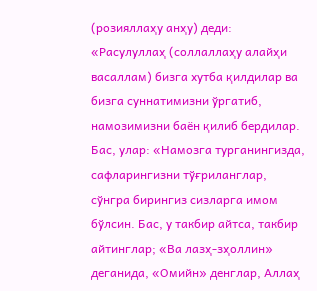(розияллаҳу анҳу) деди: «Расулуллаҳ (соллаллаҳу алайҳи васаллам) бизга хутба қилдилар ва бизга суннатимизни ўргатиб, намозимизни баён қилиб бердилар. Бас, улар: «Намозга турганингизда, сафларингизни тўғриланглар, сўнгра бирингиз сизларга имом бўлсин. Бас, у такбир айтса, такбир айтинглар; «Ва лазҳ-зҳоллин» деганида, «Омийн» денглар, Аллаҳ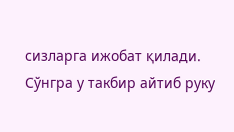сизларга ижобат қилади. Сўнгра у такбир айтиб руку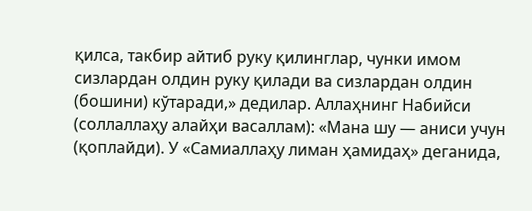қилса, такбир айтиб руку қилинглар, чунки имом сизлардан олдин руку қилади ва сизлардан олдин (бошини) кўтаради,» дедилар. Аллаҳнинг Набийси (соллаллаҳу алайҳи васаллам): «Мана шу — аниси учун (қоплайди). У «Самиаллаҳу лиман ҳамидаҳ» деганида,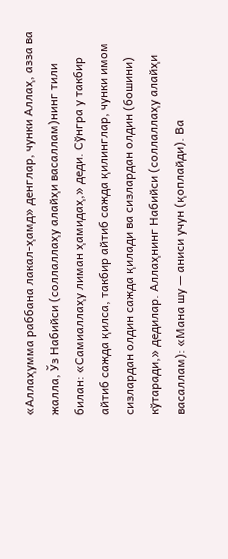«Аллаҳумма раббана лакал-ҳамд» денглар, чунки Аллаҳ, азза ва жалла, Ўз Набийси (соллаллаҳу алайҳи васаллам)нинг тили билан: «Самиаллаҳу лиман ҳамидаҳ,» деди. Сўнгра у такбир айтиб сажда қилса, такбир айтиб сажда қилинглар, чунки имом сизлардан олдин сажда қилади ва сизлардан олдин (бошини) кўтаради,» дедилар. Аллаҳнинг Набийси (соллаллаҳу алайҳи васаллам): «Мана шу — аниси учун (қоплайди). Ва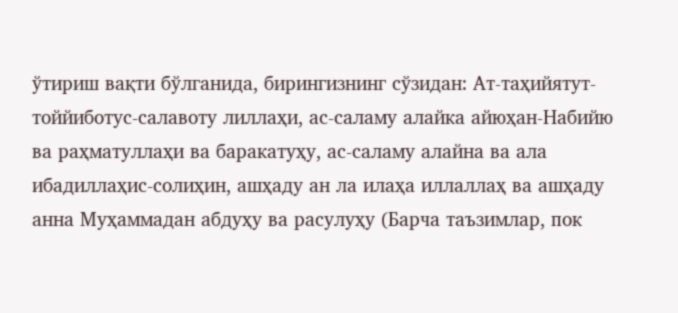ўтириш вақти бўлганида, бирингизнинг сўзидан: Ат-таҳийятут-тоййиботус-салавоту лиллаҳи, ас-саламу алайка айюҳан-Набийю ва раҳматуллаҳи ва баракатуҳу, ас-саламу алайна ва ала ибадиллаҳис-солиҳин, ашҳаду ан ла илаҳа иллаллаҳ ва ашҳаду анна Муҳаммадан абдуҳу ва расулуҳу (Барча таъзимлар, пок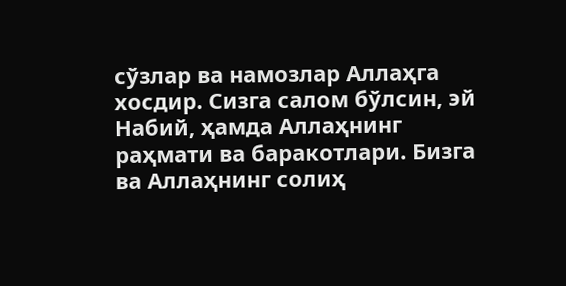сўзлар ва намозлар Аллаҳга хосдир. Сизга салом бўлсин, эй Набий, ҳамда Аллаҳнинг раҳмати ва баракотлари. Бизга ва Аллаҳнинг солиҳ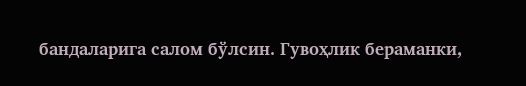бандаларига салом бўлсин. Гувоҳлик бераманки,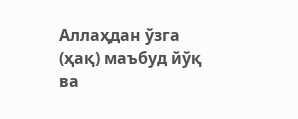Аллаҳдан ўзга (ҳақ) маъбуд йўқ ва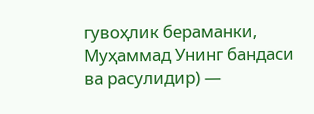гувоҳлик бераманки, Муҳаммад Унинг бандаси ва расулидир) —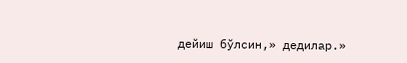дейиш бўлсин,» дедилар.»